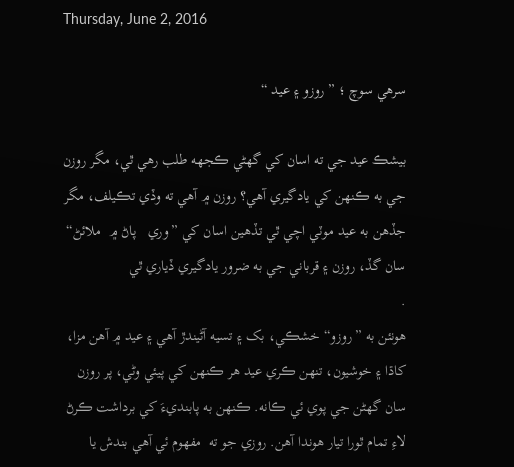Thursday, June 2, 2016

سرهي سوچ ؛ ” روزو ۽ عيد “

بيشڪ عيد جي ته اسان کي گهڻي ڪجهه طلب رهي ٿي، مگر روزن جي به ڪنهن کي يادگيري آهي؟ روزن ۾ آهي ته وڏي تڪيلف، مگر جڏهن به عيد موٽي اچي ٿي تڏهين اسان کي ”وري   پاڻ ۾  ملائڻ“ سان گڏ، روزن ۽ قرباني جي به ضرور يادگيري ڏياري ٿي                        .
هونئن به ”روزو“ خشڪي، بک ۽ تسيه آڻيندڙ آهي ۽ عيد ۾ آهن مزا، کاڌا ۽ خوشيون، تنهن ڪري عيد هر ڪنهن کي پيئي وڻي، پر روزن سان گهڻن جي پوي ئي ڪانه. ڪنهن به پابنديءَ کي برداشت ڪرڻ لاءِ تمام ٿورا تيار هوندا آهن. روزي جو ته  مفهوم ئي آهي بندش يا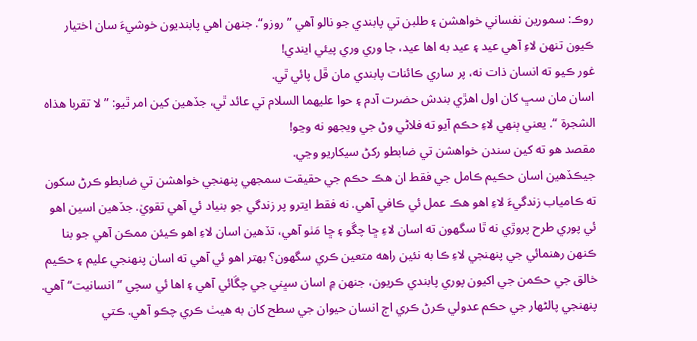روڪ: سمورين نفساني خواهشن ۽ طلبن تي پابندي جو نالو آهي ”روزو“. جنهن اهي پابنديون خوشيءَ سان اختيار ڪيون تنهن لاءِ آهي عيد ۽ عيد به اها عيد، جا وري وري پيئي ايندي!
غور ڪيو ته انسان ذات نه، پر ساري ڪائنات پابندي مان ڦل پائي ٿي.
اسان مان سڀ کان اول اهڙي بندش حضرت آدم ۽ حوا عليهما السلام تي عائد ٿي، جڏهين کين امر ٿيو: ” لا تقربا هذاہ الشجرة “. يعني ٻنهي لاءِ حڪم آيو ته فلاڻي وڻ جي ويجهو نه وڃو!
مقصد هو ته کين سندن خواهشن تي ضابطو رکڻ سيکاريو وڃي.
جيڪڏهين اسان حڪيم ڪامل جي فقط ان هڪ حڪم جي حقيقت سمجهي پنهنجي خواهشن تي ضابطو ڪرڻ سکون ته ڪامياب زندگيءَ لاءِ اهو هڪ عمل ئي ڪافي آهي. نه فقط ايترو پر زندگي جو بنياد ئي آهي تقويٰ. جڏهين اسين اهو ئي پوري طرح پروڙي نه ٿا سگهون ته اسان لاءِ ڇا چڱو ۽ ڇا مَٺو آهي، تڏهين اسان لاءِ اهو ڪيئن ممڪن آهي جو بنا ڪنهن رهنمائي جي پنهنجي لاءِ ڪا به نئين راهه متعين ڪري سگهون؟ بهتر اهو ئي آهي ته اسان پنهنجي عليم ۽ حڪيم خالق جي حڪمن جي اکيون پوري پابندي ڪريون، جنهن ۾ اسان سڀني جي چڱائي آهي ۽ اها ئي سچي ”انسانيت“ آهي.
پنهنجي پالڻهار جي حڪم عدولي ڪرڻ ڪري اڄ انسان حيوان جي سطح کان به هيٺ ڪري چڪو آهي. ڪتي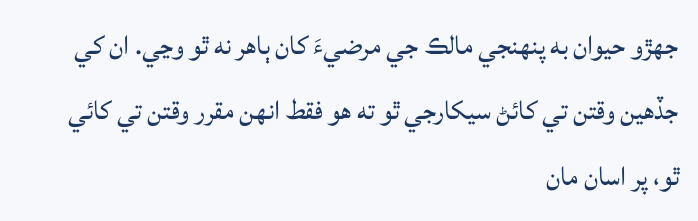جهڙو حيوان به پنهنجي مالڪ جي مرضيءَ کان ٻاهر نه ٿو وڃي. ان کي جڏهين وقتن تي کائڻ سيکارجي ٿو ته هو فقط انهن مقرر وقتن تي کائي ٿو، پر اسان مان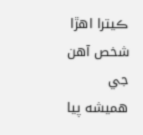ڪيترا اهڙا شخص آهن جي هميشه پيا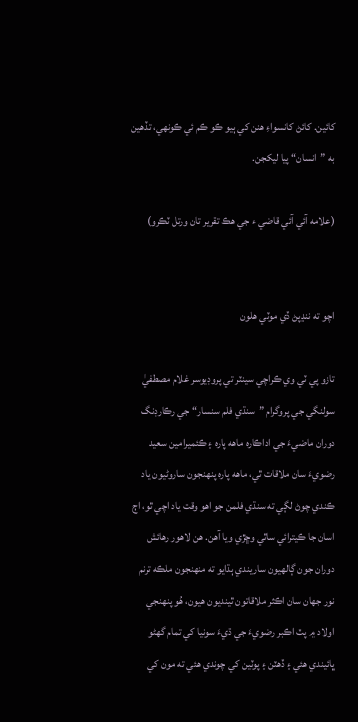کائين. کائڻ کانسواءِ هنن کي ٻيو ڪو ڪم ئي ڪونهي، تڏهين به ”انسان“ پيا ليکجن.

(علامه آئي آئي قاضي ء جي هڪ تقرير تان ورتل ٽڪرو)


اچو ته ننڍپڻ ڏي موٽي هلون

تازو پي ٽي وي ڪراچي سينٽر تي پروڊيوسر غلام مصطفيٰ سولنگي جي پروگرام ”سنڌي فلم سنسار“ جي رڪارڊنگ دوران ماضيءَ جي اداڪاره ماهه پاره ۽ ڪئميرامين سعيد رضويءَ سان ملاقات ٿي، ماهه پاره پنهنجون ساروڻيون ياد ڪندي چوڻ لڳي ته سنڌي فلمن جو اهو وقت ياد اچي ٿو، اڄ اسان جا ڪيترائي ساٿي وڇڙي ويا آهن. هن لاهور رهائش دوران جون ڳالهيون ساريندي ٻڌايو ته منهنجون ملڪه ترنم نور جهان سان اڪثر ملاقاتون ٿينديون هيون، هُو پنهنجي اولاد ۾ پٽ اڪبر رضويءَ جي ڌيءَ سونيا کي تمام گهڻو ڀائيندي هئي ۽ ڏهٽن ۽ پوٽين کي چوندي هئي ته مون کي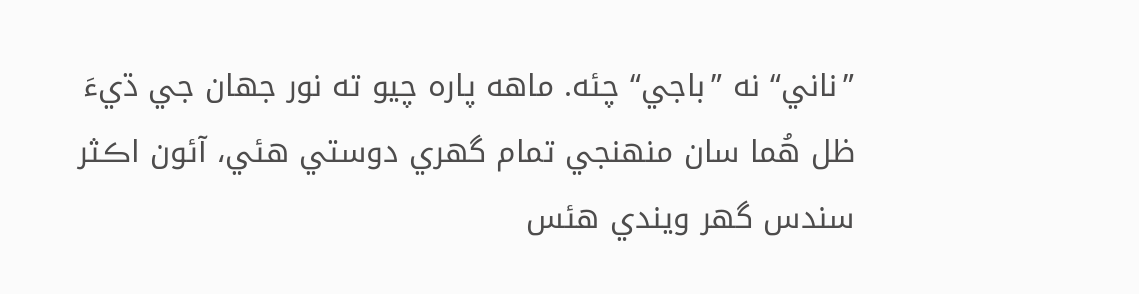”ناني“ نه ”باجي“ چئه. ماهه پاره چيو ته نور جهان جي ڌيءَ ظل هُما سان منهنجي تمام گهري دوستي هئي، آئون اڪثر سندس گهر ويندي هئس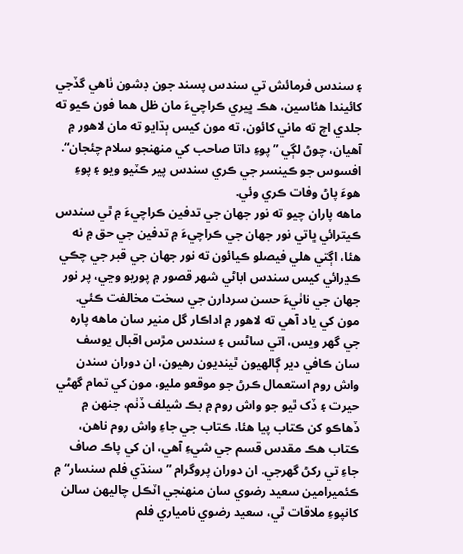۽ سندس فرمائش تي سندس پسند جون ڊشون ٺاهي گڏجي کائيندا هئاسين، هڪ ڀيري ڪراچيءَ مان ظل هما فون ڪيو ته جلدي اچ ته ماني کائون، ته مون کيس ٻڌايو ته مان لاهور ۾ آهيان، چوڻ لڳي ”پوءِ داتا صاحب کي منهنجو سلام چئجان“. افسوس جو ڪينسر جي ڪري سندس پير ڪٽيو ويو ۽ پوءِ هوءَ پاڻ وفات ڪري وئي.
ماهه پاران چيو ته نور جهان جي تدفين ڪراچيءَ ۾ ٿي سندس ڪيترائي ڀاتي نور جهان جي ڪراچيءَ ۾ تدفين جي حق ۾ نه هئا، اڳتي هلي فيصلو ڪيائون ته نور جهان جي قبر جي چڪي ڪڍرائي کيس سندس اباڻي شهر قصور ۾ پوريو وڃي، پر نور جهان جي ناٺيءَ حسن سردارن جي سخت مخالفت ڪئي.
مون کي ياد آهي ته لاهور ۾ اداڪار گل منير سان ماهه پاره جي گهر ويس، اتي ساڻس ۽ سندس مڙس اقبال يوسف سان ڪافي دير ڳالهيون ٿينديون رهيون، ان دوران سندن واش روم استعمال ڪرڻ جو موقعو مليو، مون کي تمام گهڻي حيرت ۽ ڏک ٿيو جو واش روم ۾ بڪ شيلف ڏٺم، جنهن ۾ ڏهاڪو کن ڪتاب پيا هئا، ڪتاب جي جاءِ واش روم ناهن، ڪتاب هڪ مقدس قسم جي شيءِ آهي، ان کي پاڪ صاف جاءِ تي رکڻ گهرجي. ان دوران پروگرام ”سنڌي فلم سنسار“ ۾ ڪئميرامين سعيد رضوي سان منهنجي اٽڪل چاليهن سالن کانپوءِ ملاقات ٿي، سعيد رضوي نامياري فلم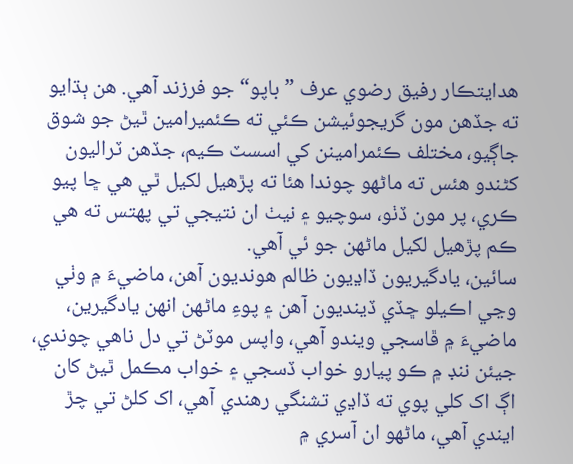هدايتڪار رفيق رضوي عرف ”باپو“ جو فرزند آهي. هن ٻڌايو ته جڏهن مون گريجوئيشن ڪئي ته ڪئميرامين ٿيڻ جو شوق جاڳيو، مختلف ڪئمرامينن کي اسسٽ ڪيم، جڏهن ٽراليون کڻندو هئس ته ماڻهو چوندا هئا ته پڙهيل لکيل ٿي هي ڇا پيو ڪري، پر مون ڏٺو، سوچيو ۽ نيٺ ان نتيجي تي پهتس ته هي ڪم پڙهيل لکيل ماڻهن جو ئي آهي.
سائين، يادگيريون ڏاڍيون ظالم هونديون آهن، ماضيءَ ۾ وٺي وڃي اڪيلو ڇڏي ڏينديون آهن ۽ پوءِ ماڻهن انهن يادگيرين، ماضيءَ ۾ ڦاسجي ويندو آهي، واپس موٽڻ تي دل ناهي چوندي، جيئن ننڊ ۾ ڪو پيارو خواب ڏسجي ۽ خواب مڪمل ٿيڻ کان اڳ اک کلي پوي ته ڏاڍي تشنگي رهندي آهي، اک کلڻ تي چڙ ايندي آهي، ماڻهو ان آسري ۾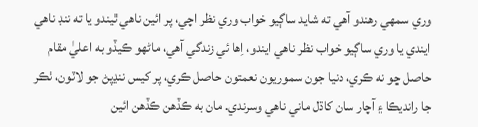وري سمهي رهندو آهي ته شايد ساڳيو خواب وري نظر اچي، پر ائين ناهي ٿيندو يا ته ننڊ ناهي ايندي يا وري ساڳيو خواب نظر ناهي ايندو، اِها ئي زندگي آهي، ماڻهو ڪيڏو به اعليٰ مقام حاصل ڇو نه ڪري، دنيا جون سموريون نعمتون حاصل ڪري، پر کيس ننڍپڻ جو لاٽون، ٺڪر جا رانديڪا ۽ آچار سان کاڌل ماني ناهي وسرندي. مان به ڪڏهن ڪڏهن ائين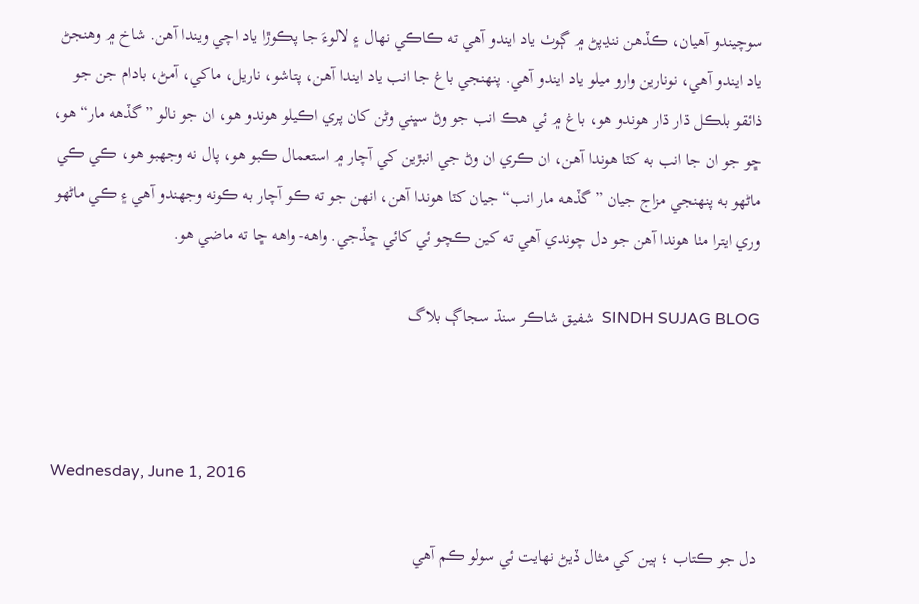سوچيندو آهيان، ڪڏهن ننڍپڻ ۾ ڳوٺ ياد ايندو آهي ته ڪاڪي نهال ۽ لالوءَ جا پڪوڙا ياد اچي ويندا آهن. شاخ ۾ وهنجڻ ياد ايندو آهي، نونارين وارو ميلو ياد ايندو آهي. پنهنجي باغ جا انب ياد ايندا آهن، پتاشو، ناريل، ماکي، آمڻ، بادام جن جو ذائقو بلڪل ڌار ڌار هوندو هو، باغ ۾ ئي هڪ انب جو وڻ سڀني وڻن کان پري اڪيلو هوندو هو، ان جو نالو ”گڏهه مار“ هو، ڇو جو ان جا انب به کٽا هوندا آهن، ان ڪري ان وڻ جي انبڙين کي آچار ۾ استعمال ڪبو هو، پال نه وجهبو هو، ڪي ڪي ماڻهو به پنهنجي مزاج جيان ”گڏهه مار انب“ جيان کٽا هوندا آهن، انهن جو ته ڪو آچار به ڪونه وجهندو آهي ۽ ڪي ماڻهو وري ايترا مٺا هوندا آهن جو دل چوندي آهي ته کين ڪچو ئي کائي ڇڏجي. واهه- واهه ڇا ته ماضي هو.

SINDH SUJAG BLOG  شفيق شاڪر سنڌ سجاڳ بلاگ



Wednesday, June 1, 2016

دل جو ڪتاب ؛ ٻين کي مثال ڏيڻ نهايت ئي سولو ڪم آهي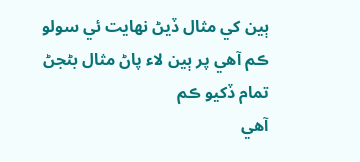ٻين کي مثال ڏيڻ نهايت ئي سولو ڪم آهي پر ٻين لاء پاڻ مثال بڻجڻ تمام ڏکيو ڪم
آهي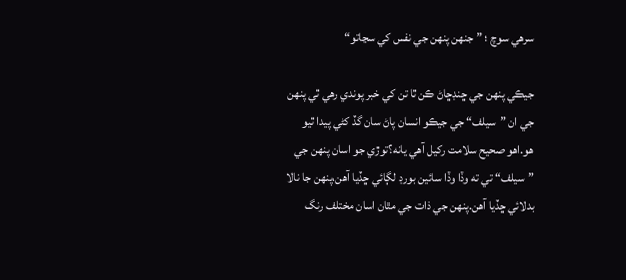سرهي سوچ ؛ ” جنهن پنهن جي نفس کي سڃاتو“

جيڪي پنهن جي ڇنڊڇاڻ ڪن ٿا تن کي خبر پوندي رهي ٿي پنهن جي ان ”سيلف“ جي جيڪو انسان پاڻ سان گڏ کڻي پيدا ٿيو هو.اهو صحيح سلامت رکيل آهي يانه؟توڙي جو اسان پنهن جي ”سيلف“ تي ته وڏا وڏا سائين بورڊ لڳائي ڇڏيا آهن،پنهن جا نالا بدلائي ڇڏيا آهن.پنهن جي ذات جي مٿان اسان مختلف رنگ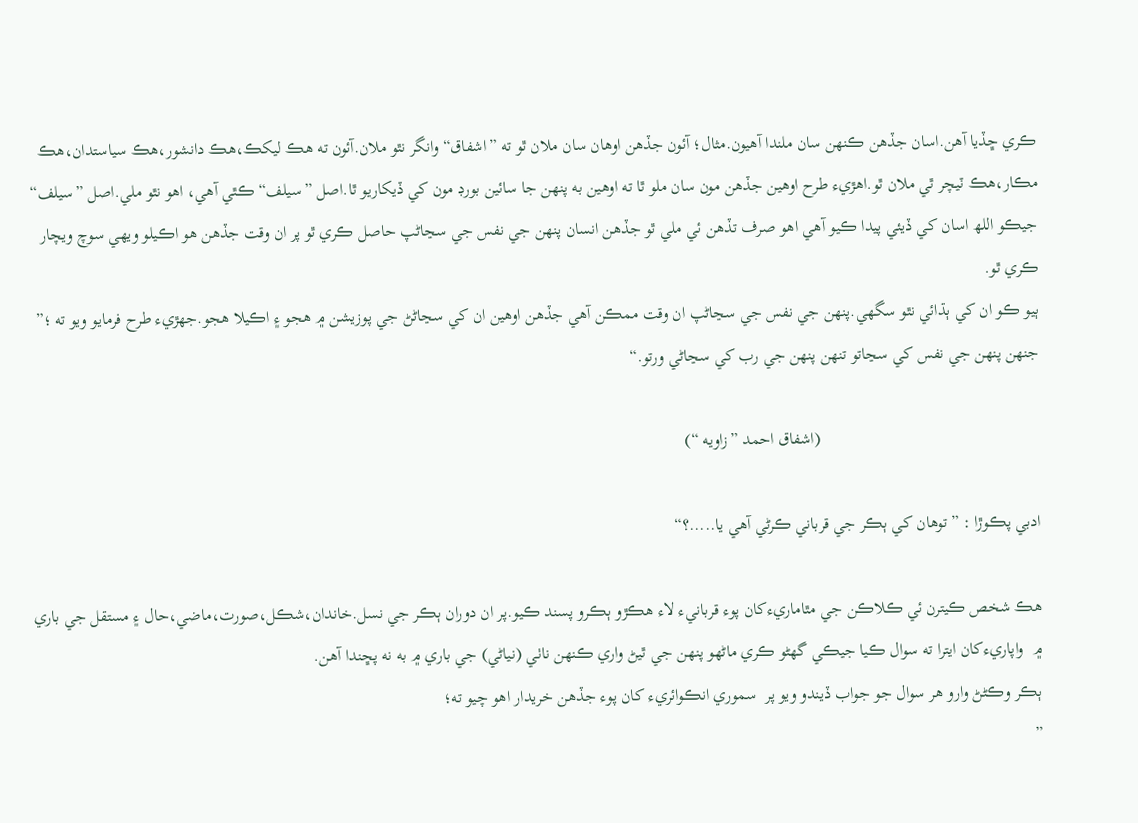ڪري ڇڏيا آهن.اسان جڏهن ڪنهن سان ملندا آهيون.مثال؛ آئون جڏهن اوهان سان ملان ٿو ته ”اشفاق“ وانگر نٿو ملان.آئون ته هڪ ليکڪ،هڪ دانشور،هڪ سياستدان،هڪ مڪار،هڪ ٽيچر ٿي ملان ٿو.اهڙيء طرح اوهين جڏهن مون سان ملو ٿا ته اوهين به پنهن جا سائين بورڊ مون کي ڏيکاريو ٿا.اصل ”سيلف“ ڪٿي آهي، اهو نٿو ملي.اصل ”سيلف“ جيڪو اللھ اسان کي ڏيئي پيدا ڪيو آهي اهو صرف تڏهن ئي ملي ٿو جڏهن انسان پنهن جي نفس جي سڃاڻپ حاصل ڪري ٿو پر ان وقت جڏهن هو اڪيلو ويهي سوچ ويچار ڪري ٿو.
ٻيو ڪو ان کي ٻڌائي نٿو سگھي.پنهن جي نفس جي سڃاڻپ ان وقت ممڪن آهي جڏهن اوهين ان کي سڃاڻڻ جي پوزيشن ۾ هجو ۽ اڪيلا هجو.جهڙيء طرح فرمايو ويو ته ؛” جنهن پنهن جي نفس کي سڃاتو تنهن پنهن جي رب کي سڃاڻي ورتو.“

                                                   (اشفاق احمد ”زاويه “)

ادبي پڪوڙا : ”توهان کي ٻڪر جي قرباني ڪرڻي آهي يا.....؟“

هڪ شخص ڪيترن ئي ڪلاڪن جي مٿاماريءکان پوء قربانيء لاء هڪڙو ٻڪرو پسند ڪيو.پر ان دوران ٻڪر جي نسل.خاندان،شڪل،صورت،ماضي،حال ۽ مستقل جي باري ۾  واپاريءکان ايترا ته سوال ڪيا جيڪي گھڻو ڪري ماڻهو پنهن جي ٿيڻ واري ڪنهن ناٺي (نياڻي) جي باري ۾ به نه پڇندا آهن.
ٻڪر وڪڻڻ وارو هر سوال جو جواب ڏيندو ويو پر  سموري انڪوائريء کان پوء جڏهن خريدار اهو چيو ته؛
”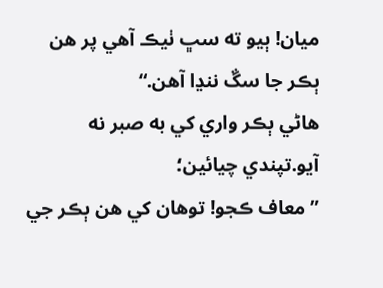ميان! ٻيو ته سڀ ٺيڪ آهي پر هن ٻڪر جا سڱ ننڍا آهن.“
هاڻي ٻڪر واري کي به صبر نه آيو.تپندي چيائين؛
” معاف ڪجو! توهان کي هن ٻڪر جي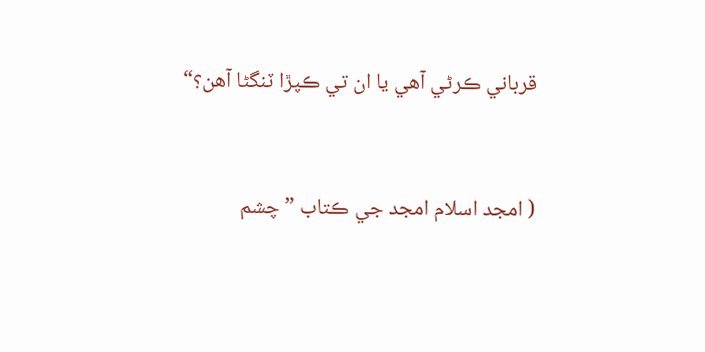قرباني ڪرڻي آهي يا ان تي ڪپڙا ٽنگڻا آهن؟“


( امجد اسلام امجد جي ڪتاب ” چشم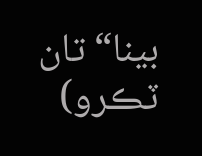بينا“ تان ٽڪرو)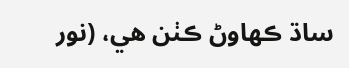ساڌ ڪهاوڻ ڪٺن هي، (نور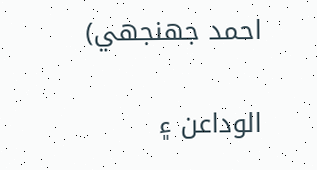احمد جھنجھي)

الوداعن ۽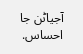آجياڻن جا احساس.